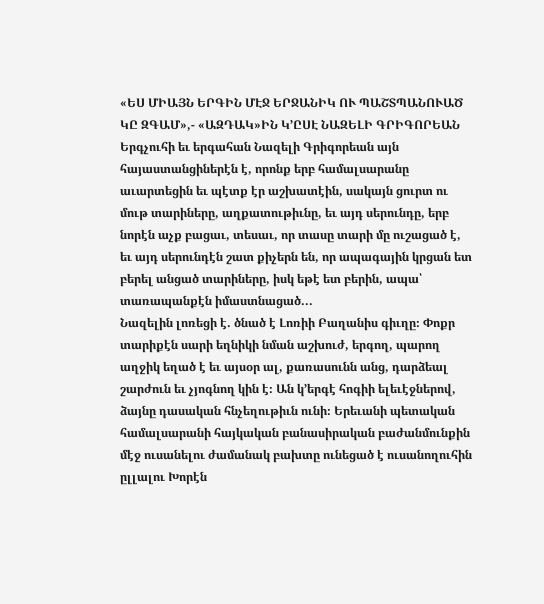«ԵՍ ՄԻԱՅՆ ԵՐԳԻՆ ՄԷՋ ԵՐՋԱՆԻԿ ՈՒ ՊԱՇՏՊԱՆՈՒԱԾ ԿԸ ԶԳԱՄ»,- «ԱԶԴԱԿ»ԻՆ Կ՚ԸՍԷ ՆԱԶԵԼԻ ԳՐԻԳՈՐԵԱՆ
Երգչուհի եւ երգահան Նազելի Գրիգորեան այն հայաստանցիներէն է, որոնք երբ համալսարանը աւարտեցին եւ պէտք էր աշխատէին, սակայն ցուրտ ու մութ տարիները, աղքատութիւնը, եւ այդ սերունդը, երբ նորէն աչք բացաւ, տեսաւ, որ տասը տարի մը ուշացած է, եւ այդ սերունդէն շատ քիչերն են, որ ապագային կրցան ետ բերել անցած տարիները, իսկ եթէ ետ բերին, ապա՝ տառապանքէն իմաստնացած...
Նազելին լոռեցի է. ծնած է Լոռիի Բաղանիս գիւղը։ Փոքր տարիքէն սարի եղնիկի նման աշխուժ, երգող, պարող աղջիկ եղած է եւ այսօր ալ, քառասունն անց, դարձեալ շարժուն եւ չյոգնող կին է։ Ան կ՚երգէ հոգիի ելեւէջներով, ձայնը դասական հնչեղութիւն ունի։ Երեւանի պետական համալսարանի հայկական բանասիրական բաժանմունքին մէջ ուսանելու ժամանակ բախտը ունեցած է ուսանողուհին ըլլալու Խորէն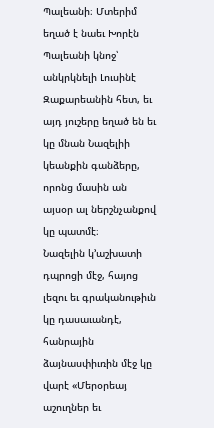Պալեանի։ Մտերիմ եղած է նաեւ Խորէն Պալեանի կնոջ՝ անկրկնելի Լուսինէ Զաքարեանին հետ, եւ այդ յուշերը եղած են եւ կը մնան Նազելիի կեանքին գանձերը, որոնց մասին ան այսօր ալ ներշնչանքով կը պատմէ։
Նազելին կ՚աշխատի դպրոցի մէջ, հայոց լեզու եւ գրականութիւն կը դասաւանդէ, հանրային ձայնասփիւռին մէջ կը վարէ «Մերօրեայ աշուղներ եւ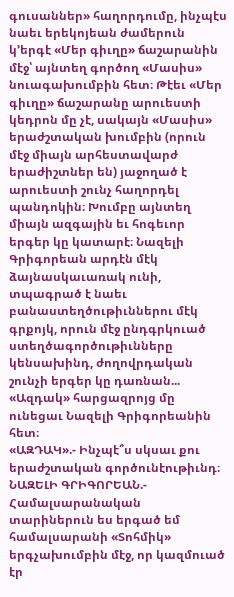գուսաններ» հաղորդումը, ինչպէս նաեւ երեկոյեան ժամերուն կ՚երգէ «Մեր գիւղը» ճաշարանին մէջ՝ այնտեղ գործող «Մասիս» նուագախումբին հետ։ Թէեւ «Մեր գիւղը» ճաշարանը արուեստի կեդրոն մը չէ, սակայն «Մասիս» երաժշտական խումբին (որուն մէջ միայն արհեստավարժ երաժիշտներ են) յաջողած է արուեստի շունչ հաղորդել պանդոկին։ Խումբը այնտեղ միայն ազգային եւ հոգեւոր երգեր կը կատարէ։ Նազելի Գրիգորեան արդէն մէկ ձայնասկաւառակ ունի, տպագրած է նաեւ բանաստեղծութիւններու մէկ գրքոյկ, որուն մէջ ընդգրկուած ստեղծագործութիւնները կենսախինդ, ժողովրդական շունչի երգեր կը դառնան... «Ազդակ» հարցազրոյց մը ունեցաւ Նազելի Գրիգորեանին հետ։
«ԱԶԴԱԿ».- Ինչպէ՞ս սկսաւ քու երաժշտական գործունէութիւնդ։
ՆԱԶԵԼԻ ԳՐԻԳՈՐԵԱՆ.- Համալսարանական տարիներուն ես երգած եմ համալսարանի «Տոհմիկ» երգչախումբին մէջ, որ կազմուած էր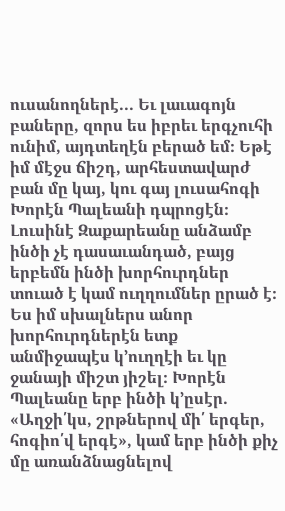ուսանողներէ... Եւ լաւագոյն բաները, զորս ես իբրեւ երգչուհի ունիմ, այդտեղէն բերած եմ։ Եթէ իմ մէջս ճիշդ, արհեստավարժ բան մը կայ, կու գայ լուսահոգի Խորէն Պալեանի դպրոցէն։ Լուսինէ Զաքարեանը անձամբ ինծի չէ դասաւանդած, բայց երբեմն ինծի խորհուրդներ տուած է կամ ուղղումներ ըրած է։ Ես իմ սխալներս անոր խորհուրդներէն ետք անմիջապէս կ՚ուղղէի եւ կը ջանայի միշտ յիշել։ Խորէն Պալեանը երբ ինծի կ՚ըսէր. «Աղջի՛կս, շրթներով մի՛ երգեր, հոգիո՛վ երգէ», կամ երբ ինծի քիչ մը առանձնացնելով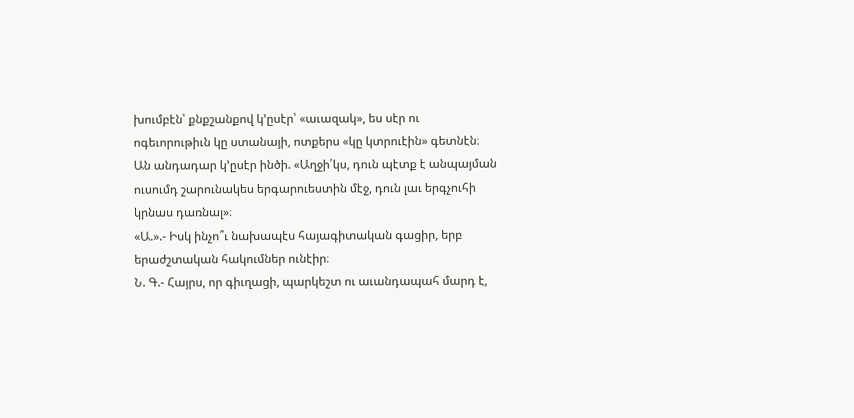խումբէն՝ քնքշանքով կ՚ըսէր՝ «աւազակ», ես սէր ու ոգեւորութիւն կը ստանայի, ոտքերս «կը կտրուէին» գետնէն։ Ան անդադար կ՚ըսէր ինծի. «Աղջի՛կս, դուն պէտք է անպայման ուսումդ շարունակես երգարուեստին մէջ, դուն լաւ երգչուհի կրնաս դառնալ»։
«Ա.».- Իսկ ինչո՞ւ նախապէս հայագիտական գացիր, երբ երաժշտական հակումներ ունէիր։
Ն. Գ.- Հայրս, որ գիւղացի, պարկեշտ ու աւանդապահ մարդ է,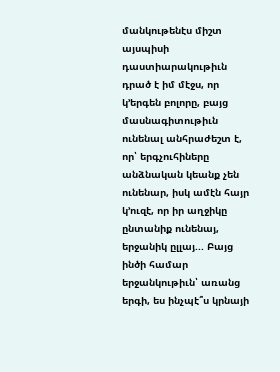մանկութենէս միշտ այսպիսի դաստիարակութիւն դրած է իմ մէջս, որ կ՚երգեն բոլորը, բայց մասնագիտութիւն ունենալ անհրաժեշտ է, որ՝ երգչուհիները անձնական կեանք չեն ունենար, իսկ ամէն հայր կ՚ուզէ, որ իր աղջիկը ընտանիք ունենայ, երջանիկ ըլլայ... Բայց ինծի համար երջանկութիւն՝ առանց երգի, ես ինչպէ՞ս կրնայի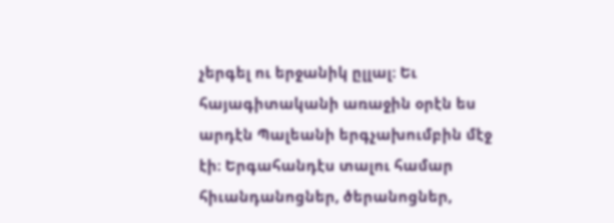չերգել ու երջանիկ ըլլալ։ Եւ հայագիտականի առաջին օրէն ես արդէն Պալեանի երգչախումբին մէջ էի։ Երգահանդէս տալու համար հիւանդանոցներ, ծերանոցներ,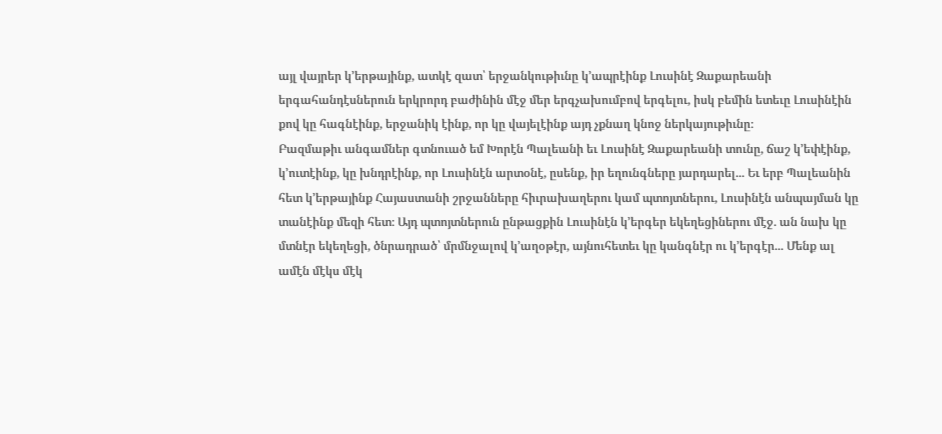այլ վայրեր կ՚երթայինք, ատկէ զատ՝ երջանկութիւնը կ՚ապրէինք Լուսինէ Զաքարեանի երգահանդէսներուն երկրորդ բաժինին մէջ մեր երգչախումբով երգելու, իսկ բեմին ետեւը Լուսինէին քով կը հագնէինք, երջանիկ էինք, որ կը վայելէինք այդ չքնաղ կնոջ ներկայութիւնը։
Բազմաթիւ անգամներ գտնուած եմ Խորէն Պալեանի եւ Լուսինէ Զաքարեանի տունը, ճաշ կ՚եփէինք, կ՚ուտէինք, կը խնդրէինք, որ Լուսինէն արտօնէ, ըսենք, իր եղունգները յարդարել... Եւ երբ Պալեանին հետ կ՚երթայինք Հայաստանի շրջանները հիւրախաղերու կամ պտոյտներու, Լուսինէն անպայման կը տանէինք մեզի հետ։ Այդ պտոյտներուն ընթացքին Լուսինէն կ՚երգեր եկեղեցիներու մէջ. ան նախ կը մտնէր եկեղեցի, ծնրադրած՝ մրմնջալով կ՚աղօթէր, այնուհետեւ կը կանգնէր ու կ՚երգէր... Մենք ալ ամէն մէկս մէկ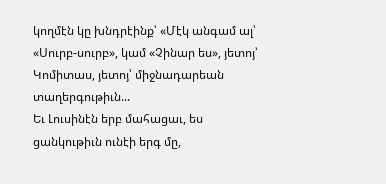կողմէն կը խնդրէինք՝ «Մէկ անգամ ալ՝ «Սուրբ-սուրբ», կամ «Չինար ես», յետոյ՝ Կոմիտաս, յետոյ՝ միջնադարեան տաղերգութիւն...
Եւ Լուսինէն երբ մահացաւ, ես ցանկութիւն ունէի երգ մը,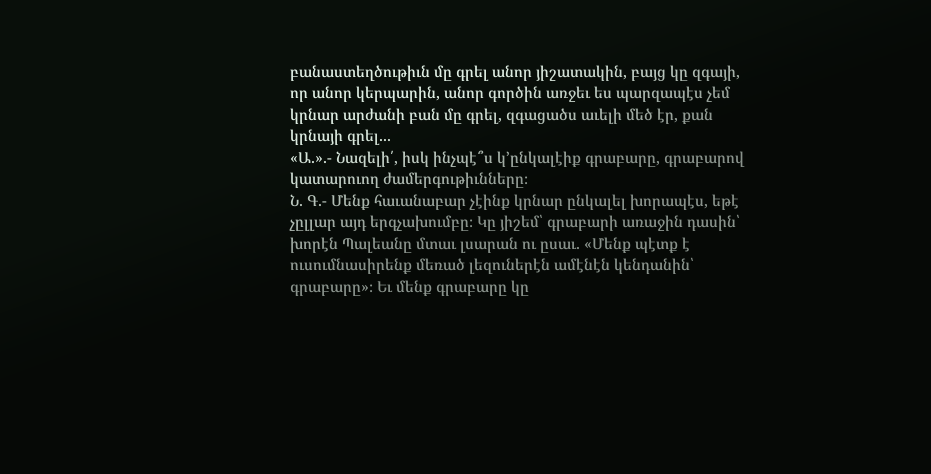բանաստեղծութիւն մը գրել անոր յիշատակին, բայց կը զգայի, որ անոր կերպարին, անոր գործին առջեւ ես պարզապէս չեմ կրնար արժանի բան մը գրել, զգացածս աւելի մեծ էր, քան կրնայի գրել...
«Ա.».- Նազելի՛, իսկ ինչպէ՞ս կ՚ընկալէիք գրաբարը, գրաբարով կատարուող ժամերգութիւնները։
Ն. Գ.- Մենք հաւանաբար չէինք կրնար ընկալել խորապէս, եթէ չըլլար այդ երգչախումբը։ Կը յիշեմ՝ գրաբարի առաջին դասին՝ խորէն Պալեանը մտաւ լսարան ու ըսաւ. «Մենք պէտք է ուսումնասիրենք մեռած լեզուներէն ամէնէն կենդանին՝ գրաբարը»։ Եւ մենք գրաբարը կը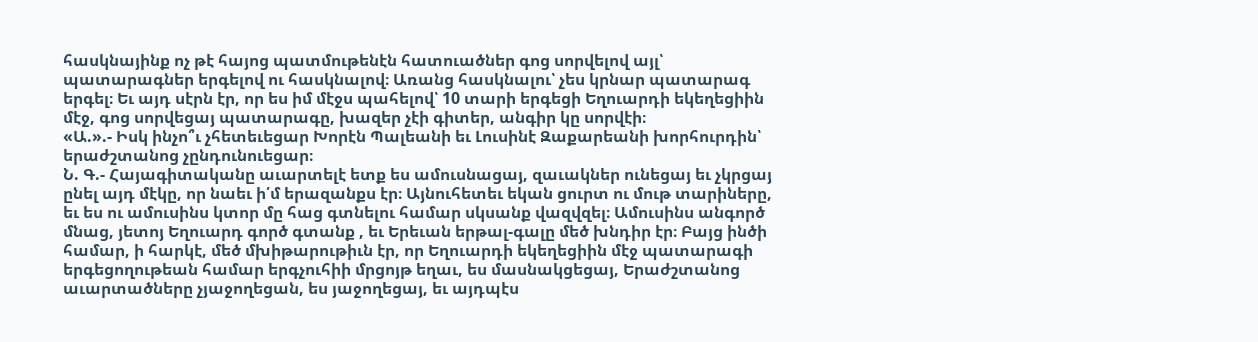հասկնայինք ոչ թէ հայոց պատմութենէն հատուածներ գոց սորվելով այլ՝ պատարագներ երգելով ու հասկնալով։ Առանց հասկնալու՝ չես կրնար պատարագ երգել։ Եւ այդ սէրն էր, որ ես իմ մէջս պահելով՝ 10 տարի երգեցի Եղուարդի եկեղեցիին մէջ, գոց սորվեցայ պատարագը, խազեր չէի գիտեր, անգիր կը սորվէի։
«Ա.».- Իսկ ինչո՞ւ չհետեւեցար Խորէն Պալեանի եւ Լուսինէ Զաքարեանի խորհուրդին՝ երաժշտանոց չընդունուեցար։
Ն. Գ.- Հայագիտականը աւարտելէ ետք ես ամուսնացայ, զաւակներ ունեցայ եւ չկրցայ ընել այդ մէկը, որ նաեւ ի՛մ երազանքս էր։ Այնուհետեւ եկան ցուրտ ու մութ տարիները, եւ ես ու ամուսինս կտոր մը հաց գտնելու համար սկսանք վազվզել։ Ամուսինս անգործ մնաց, յետոյ Եղուարդ գործ գտանք , եւ Երեւան երթալ-գալը մեծ խնդիր էր։ Բայց ինծի համար, ի հարկէ, մեծ մխիթարութիւն էր, որ Եղուարդի եկեղեցիին մէջ պատարագի երգեցողութեան համար երգչուհիի մրցոյթ եղաւ, ես մասնակցեցայ, Երաժշտանոց աւարտածները չյաջողեցան, ես յաջողեցայ, եւ այդպէս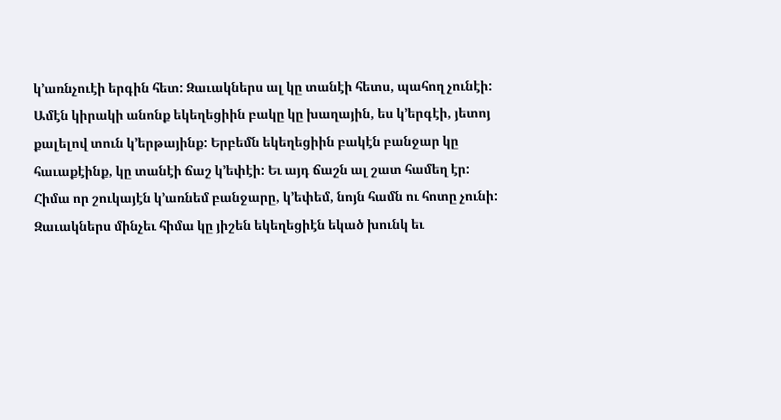կ՚առնչուէի երգին հետ: Զաւակներս ալ կը տանէի հետս, պահող չունէի: Ամէն կիրակի անոնք եկեղեցիին բակը կը խաղային, ես կ՚երգէի, յետոյ քալելով տուն կ՚երթայինք: Երբեմն եկեղեցիին բակէն բանջար կը հաւաքէինք, կը տանէի ճաշ կ՚եփէի: Եւ այդ ճաշն ալ շատ համեղ էր: Հիմա որ շուկայէն կ՚առնեմ բանջարը, կ՚եփեմ, նոյն համն ու հոտը չունի: Զաւակներս մինչեւ հիմա կը յիշեն եկեղեցիէն եկած խունկ եւ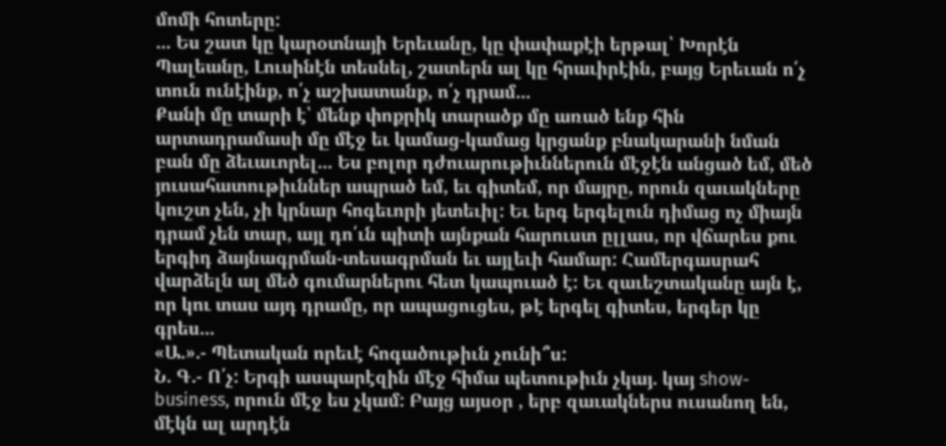մոմի հոտերը:
... Ես շատ կը կարօտնայի Երեւանը, կը փափաքէի երթալ՝ Խորէն Պալեանը, Լուսինէն տեսնել, շատերն ալ կը հրաւիրէին, բայց Երեւան ո՛չ տուն ունէինք, ո՛չ աշխատանք, ո՛չ դրամ...
Քանի մը տարի է՝ մենք փոքրիկ տարածք մը առած ենք հին արտադրամասի մը մէջ եւ կամաց-կամաց կրցանք բնակարանի նման բան մը ձեւաւորել... Ես բոլոր դժուարութիւններուն մէջէն անցած եմ, մեծ յուսահատութիւններ ապրած եմ, եւ գիտեմ, որ մայրը, որուն զաւակները կուշտ չեն, չի կրնար հոգեւորի յետեւիլ: Եւ երգ երգելուն դիմաց ոչ միայն դրամ չեն տար, այլ դո՛ւն պիտի այնքան հարուստ ըլլաս, որ վճարես քու երգիդ ձայնագրման-տեսագրման եւ այլեւի համար: Համերգասրահ վարձելն ալ մեծ գումարներու հետ կապուած է: Եւ զաւեշտականը այն է, որ կու տաս այդ դրամը, որ ապացուցես, թէ երգել գիտես, երգեր կը գրես...
«Ա.».- Պետական որեւէ հոգածութիւն չունի՞ս:
Ն. Գ.- Ո՛չ: Երգի ասպարէզին մէջ հիմա պետութիւն չկայ. կայ show-business, որուն մէջ ես չկամ: Բայց այսօր , երբ զաւակներս ուսանող են, մէկն ալ արդէն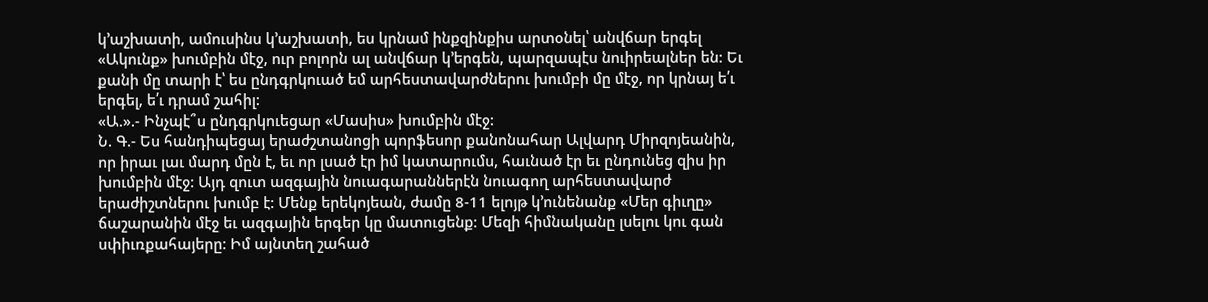կ՚աշխատի, ամուսինս կ՚աշխատի, ես կրնամ ինքզինքիս արտօնել՝ անվճար երգել «Ակունք» խումբին մէջ, ուր բոլորն ալ անվճար կ՚երգեն, պարզապէս նուիրեալներ են: Եւ քանի մը տարի է՝ ես ընդգրկուած եմ արհեստավարժներու խումբի մը մէջ, որ կրնայ ե՛ւ երգել, ե՛ւ դրամ շահիլ:
«Ա.».- Ինչպէ՞ս ընդգրկուեցար «Մասիս» խումբին մէջ:
Ն. Գ.- Ես հանդիպեցայ երաժշտանոցի պորֆեսոր քանոնահար Ալվարդ Միրզոյեանին, որ իրաւ լաւ մարդ մըն է, եւ որ լսած էր իմ կատարումս, հաւնած էր եւ ընդունեց զիս իր խումբին մէջ: Այդ զուտ ազգային նուագարաններէն նուագող արհեստավարժ երաժիշտներու խումբ է: Մենք երեկոյեան, ժամը 8-11 ելոյթ կ՚ունենանք «Մեր գիւղը» ճաշարանին մէջ եւ ազգային երգեր կը մատուցենք: Մեզի հիմնականը լսելու կու գան սփիւռքահայերը: Իմ այնտեղ շահած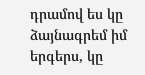դրամով ես կը ձայնագրեմ իմ երգերս, կը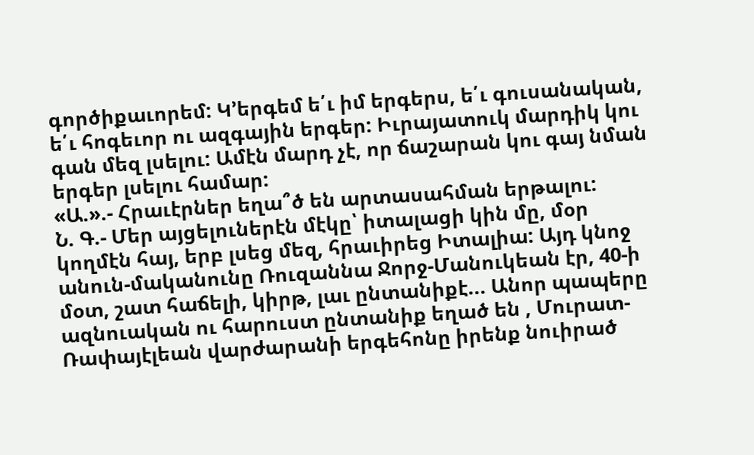գործիքաւորեմ: Կ՚երգեմ ե՛ւ իմ երգերս, ե՛ւ գուսանական, ե՛ւ հոգեւոր ու ազգային երգեր: Իւրայատուկ մարդիկ կու գան մեզ լսելու: Ամէն մարդ չէ, որ ճաշարան կու գայ նման երգեր լսելու համար:
«Ա.».- Հրաւէրներ եղա՞ծ են արտասահման երթալու:
Ն. Գ.- Մեր այցելուներէն մէկը՝ իտալացի կին մը, մօր կողմէն հայ, երբ լսեց մեզ, հրաւիրեց Իտալիա: Այդ կնոջ անուն-մականունը Ռուզաննա Ջորջ-Մանուկեան էր, 40-ի մօտ, շատ հաճելի, կիրթ, լաւ ընտանիքէ... Անոր պապերը ազնուական ու հարուստ ընտանիք եղած են , Մուրատ-Ռափայէլեան վարժարանի երգեհոնը իրենք նուիրած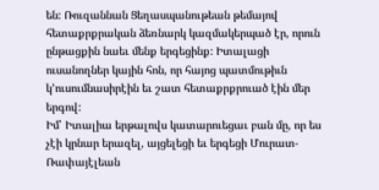են: Ռուզաննան Ցեղասպանութեան թեմայով հետաքրքրական ձեռնարկ կազմակերպած էր, որուն ընթացքին նաեւ մենք երգեցինք: Իտալացի ուսանողներ կային հոն, որ հայոց պատմութիւն կ՚ուսումնասիրէին եւ շատ հետաքրքրուած էին մեր երգով:
Իմ՝ Իտալիա երթալովս կատարուեցաւ բան մը, որ ես չէի կրնար երազել, այցելեցի եւ երգեցի Մուրատ-Ռափայէլեան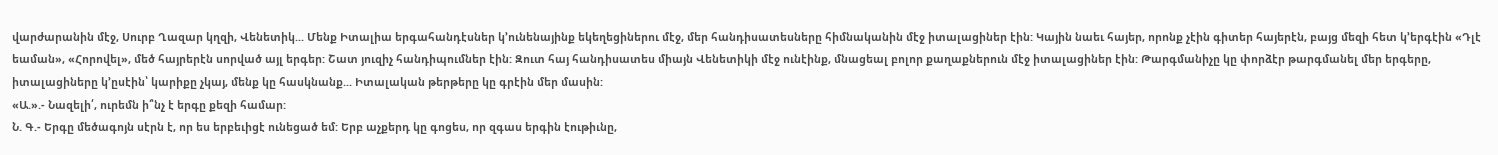վարժարանին մէջ, Սուրբ Ղազար կղզի, Վենետիկ... Մենք Իտալիա երգահանդէսներ կ՚ունենայինք եկեղեցիներու մէջ, մեր հանդիսատեսները հիմնականին մէջ իտալացիներ էին: Կային նաեւ հայեր, որոնք չէին գիտեր հայերէն, բայց մեզի հետ կ՚երգէին «Դլէ եաման», «Հորովել», մեծ հայրերէն սորված այլ երգեր: Շատ յուզիչ հանդիպումներ էին: Զուտ հայ հանդիսատես միայն Վենետիկի մէջ ունէինք, մնացեալ բոլոր քաղաքներուն մէջ իտալացիներ էին: Թարգմանիչը կը փորձէր թարգմանել մեր երգերը, իտալացիները կ՚ըսէին՝ կարիքը չկայ, մենք կը հասկնանք... Իտալական թերթերը կը գրէին մեր մասին:
«Ա.».- Նազելի՛, ուրեմն ի՞նչ է երգը քեզի համար:
Ն. Գ.- Երգը մեծագոյն սէրն է, որ ես երբեւիցէ ունեցած եմ: Երբ աչքերդ կը գոցես, որ զգաս երգին էութիւնը,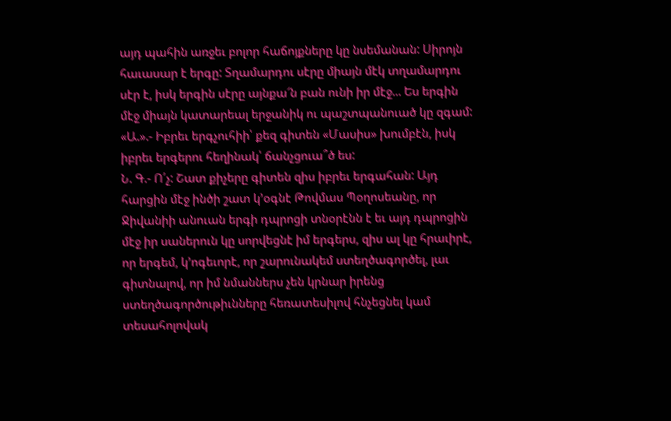այդ պահին առջեւ բոլոր հաճոյքները կը նսեմանան: Սիրոյն հաւասար է երգը: Տղամարդու սէրը միայն մէկ տղամարդու սէր է, իսկ երգին սէրը այնքա՜ն բան ունի իր մէջ... Ես երգին մէջ միայն կատարեալ երջանիկ ու պաշտպանուած կը զգամ:
«Ա.».- Իբրեւ երգչուհիի՝ քեզ գիտեն «Մասիս» խումբէն, իսկ իբրեւ երգերու հեղինակ՝ ճանչցուա՞ծ ես:
Ն. Գ.- Ո՛չ: Շատ քիչերը գիտեն զիս իբրեւ երգահան: Այդ հարցին մէջ ինծի շատ կ՚օգնէ Թովմաս Պօղոսեանը, որ Ջիվանիի անուան երգի դպրոցի տնօրէնն է եւ այդ դպրոցին մէջ իր սաներուն կը սորվեցնէ իմ երգերս, զիս ալ կը հրաւիրէ, որ երգեմ, կ՚ոգեւորէ, որ շարունակեմ ստեղծագործել, լաւ գիտնալով, որ իմ նմաններս չեն կրնար իրենց ստեղծագործութիւնները հեռատեսիլով հնչեցնել կամ տեսահոլովակ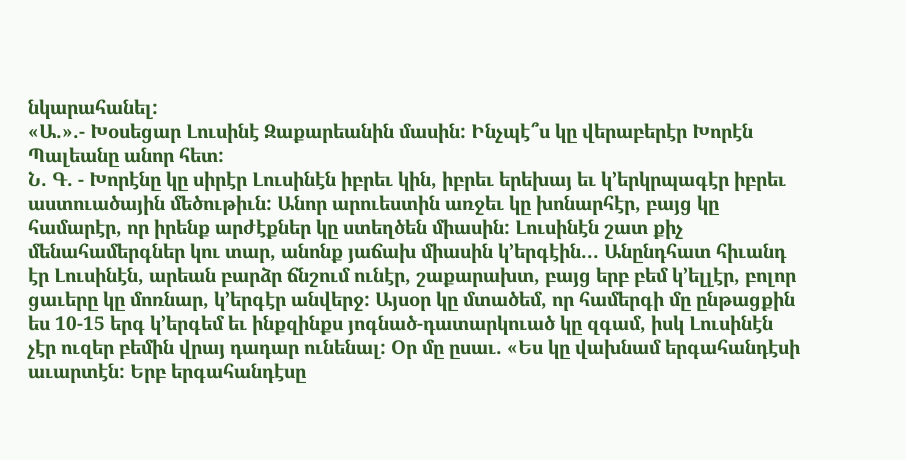նկարահանել:
«Ա.».- Խօսեցար Լուսինէ Զաքարեանին մասին: Ինչպէ՞ս կը վերաբերէր Խորէն Պալեանը անոր հետ:
Ն. Գ. - Խորէնը կը սիրէր Լուսինէն իբրեւ կին, իբրեւ երեխայ եւ կ՚երկրպագէր իբրեւ աստուածային մեծութիւն: Անոր արուեստին առջեւ կը խոնարհէր, բայց կը համարէր, որ իրենք արժէքներ կը ստեղծեն միասին: Լուսինէն շատ քիչ մենահամերգներ կու տար, անոնք յաճախ միասին կ՚երգէին... Անընդհատ հիւանդ էր Լուսինէն, արեան բարձր ճնշում ունէր, շաքարախտ, բայց երբ բեմ կ՚ելլէր, բոլոր ցաւերը կը մոռնար, կ՚երգէր անվերջ: Այսօր կը մտածեմ, որ համերգի մը ընթացքին ես 10-15 երգ կ՚երգեմ եւ ինքզինքս յոգնած-դատարկուած կը զգամ, իսկ Լուսինէն չէր ուզեր բեմին վրայ դադար ունենալ: Օր մը ըսաւ. «Ես կը վախնամ երգահանդէսի աւարտէն: Երբ երգահանդէսը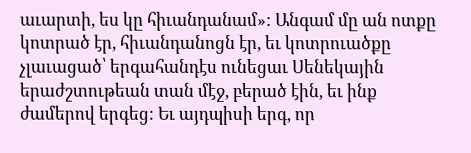աւարտի, ես կը հիւանդանամ»: Անգամ մը ան ոտքը կոտրած էր, հիւանդանոցն էր, եւ կոտրուածքը չլաւացած՝ երգահանդէս ունեցաւ Սենեկային երաժշտութեան տան մէջ, բերած էին, եւ ինք ժամերով երգեց: Եւ այդպիսի երգ, որ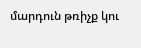մարդուն թռիչք կու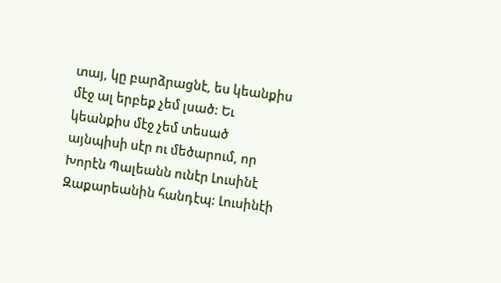տայ, կը բարձրացնէ, ես կեանքիս մէջ ալ երբեք չեմ լսած: Եւ կեանքիս մէջ չեմ տեսած այնպիսի սէր ու մեծարում, որ Խորէն Պալեանն ունէր Լուսինէ Զաքարեանին հանդէպ: Լուսինէի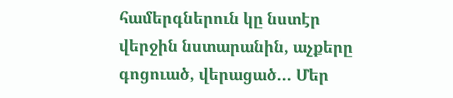համերգներուն կը նստէր վերջին նստարանին, աչքերը գոցուած, վերացած... Մեր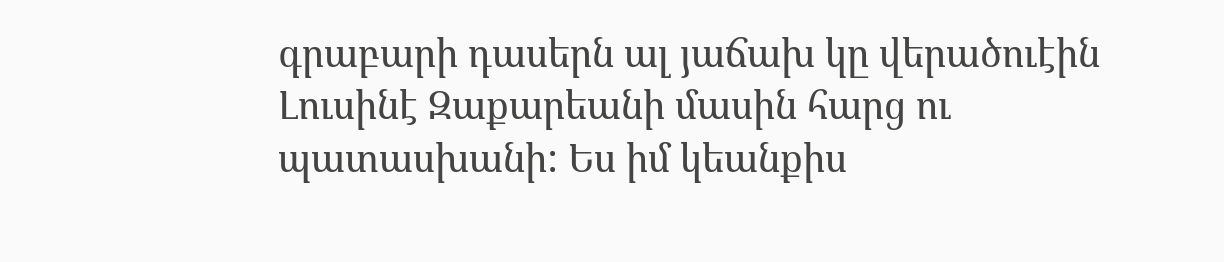գրաբարի դասերն ալ յաճախ կը վերածուէին Լուսինէ Զաքարեանի մասին հարց ու պատասխանի: Ես իմ կեանքիս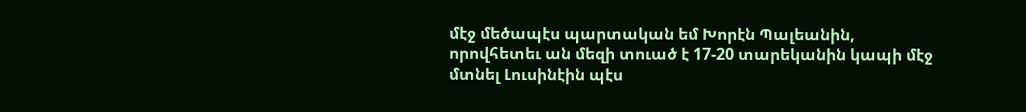մէջ մեծապէս պարտական եմ Խորէն Պալեանին, որովհետեւ ան մեզի տուած է 17-20 տարեկանին կապի մէջ մտնել Լուսինէին պէս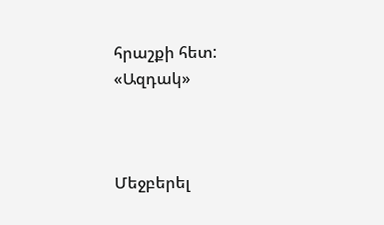հրաշքի հետ:
«Ազդակ»



Մեջբերել